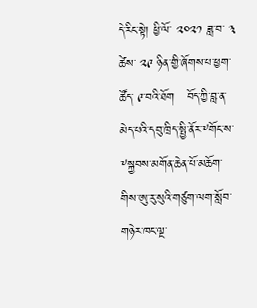དེ་རིང་སྟེ། ཕྱི་ལོ་ ༢༠༢༡ ཟླ་བ་ ༣ ཚེས་ ༢༩ ཉིན་གྱི་ཞོགས་པ་ཕྱག་ཚོད་ ༩་བའི་ཐོག   བོད་ཀྱི་བླ་ན་མེད་པའི་དབུ་ཁྲིད་སྤྱི་ནོར་༸གོང་ས་༸སྐྱབས་མགོན་ཆེན་པོ་མཆོག་གིས་ཨུ་རུ་སུའི་གཙུག་ལག་སློབ་གཉེར་ཁང་ལྔ་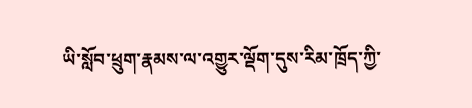ཡི་སློབ་ཕྲུག་རྣམས་ལ་འགྱུར་ལྡོག་དུས་རིམ་ཁྲོད་ཀྱི་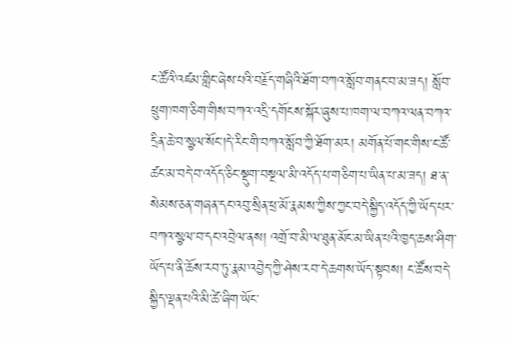ང་ཚོའི་འཛམ་གླིང་ཞེས་པའི་བརྗོད་གཞིའི་ཐོག་བཀའ་སློབ་གནང་བ་མ་ཟད། སློབ་ཕྲུག་ཁག་ཅིག་གིས་བཀའ་འདྲི་དགོངས་སྐོར་ཞུས་པ་ཁག་ལ་བཀའ་ལན་བཀའ་དྲིན་ཆེ་བ་སྩལ་སོང་།དེ་རིང་གི་བཀའ་སློབ་ཀྱི་ཐོག་མར། མགོན་པོ་གང་གིས་ང་ཚོ་ཚང་མ་བདེ་བ་འདོད་ཅིང་སྡུག་བསྔལ་མི་འདོད་པ་གཅིག་པ་ཡིན་པ་མ་ཟད། ཐ་ན་སེམས་ཅན་གཞན་དང་འབུ་སྲིན་ཕྲ་མོ་རྣམས་ཀྱིས་ཀྱང་བདེ་སྐྱིད་འདོད་ཀྱི་ཡོད་པར་བཀའ་སྩལ་བ་དང་འབྲེལ་ནས། འགྲོ་བ་མི་ལ་ཐུན་མོང་མ་ཡིན་པའི་ཁྱད་ཆས་ཤིག་ཡོད་པ་ནི་ཆོས་རབ་ཏུ་རྣམ་འབྱེད་ཀྱི་ཤེས་རབ་དེ་ཆགས་ཡོད་སྟབས། ང་ཚོས་བདེ་སྐྱིད་ལྡན་པའི་མི་ཚེ་ཞིག་ཡོང་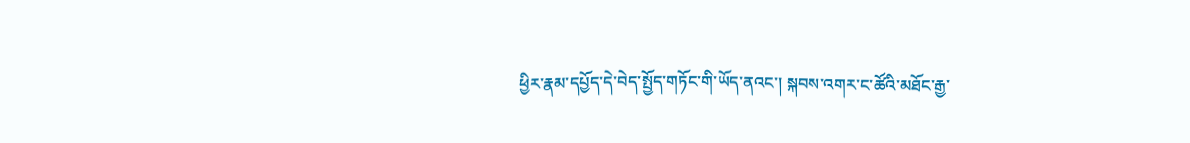ཕྱིར་རྣམ་དཔྱོད་དེ་བེད་སྤྱོད་གཏོང་གི་ཡོད་ནའང་། སྐབས་འགར་ང་ཚོའི་མཐོང་རྒྱ་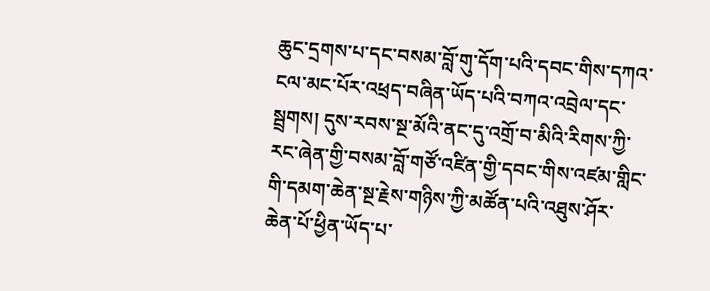ཆུང་དྲགས་པ་དང་བསམ་བློ་གུ་དོག་པའི་དབང་གིས་དཀའ་ངལ་མང་པོར་འཕྲད་བཞིན་ཡོད་པའི་བཀའ་འབྲེལ་དང་སྦྲགས། དུས་རབས་སྔ་མོའི་ནང་དུ་འགྲོ་བ་མིའི་རིགས་ཀྱི་རང་ཞེན་གྱི་བསམ་བློ་གཙོ་འཛིན་གྱི་དབང་གིས་འཛམ་གླིང་གི་དམག་ཆེན་སྔ་རྗེས་གཉིས་ཀྱི་མཚོན་པའི་འཐུས་ཤོར་ཆེན་པོ་ཕྱིན་ཡོད་པ་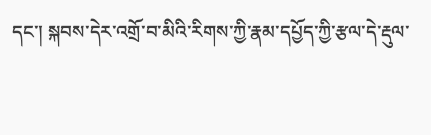དང་། སྐབས་དེར་འགྲོ་བ་མིའི་རིགས་ཀྱི་རྣམ་དཔྱོད་ཀྱི་རྩལ་དེ་རྡུལ་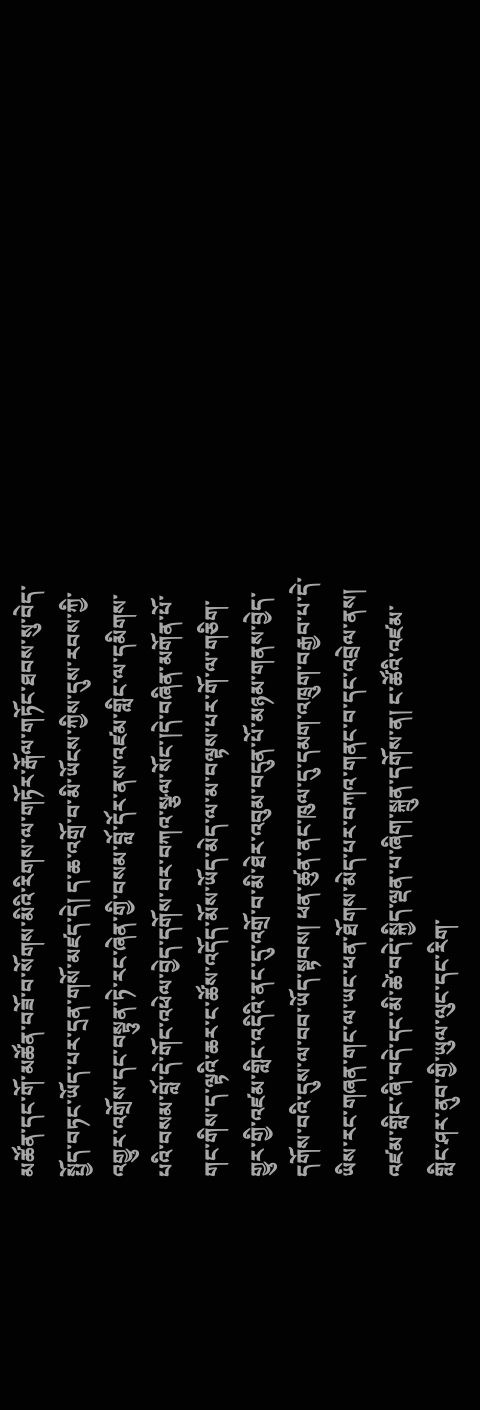མཚོན་དང་གོ་མཚོན་བཟོ་བ་སོགས་མིའི་རིགས་ལ་གཏོར་རྒོལ་གཏོང་ཐབས་སུ་བེད་སྤྱོད་བཏང་ཡོད་པར་དྲན་གསོ་མཛད་དེ། ད་ཆ་འགྲོ་བ་མི་ཡོངས་ཀྱིས་དུས་རབས་ཀྱི་འགྱུར་འགྲོས་དང་བསྟུན་ཏེ་རང་ཞེན་གྱི་བསམ་བློ་དོར་ནས་འཛམ་གླིང་ལ་དམིགས་པའི་བསམ་བློ་དེ་གོང་འཕེལ་བྱེད་དགོས་བར་བཀའ་སྩལ་སོང་།དེ་བཞིན་མགོན་པོ་གང་གིས་ད་ལྟའི་ཆར་ང་ཚོས་འདོད་མོས་ཡོད་མེད་ལ་མ་བལྟས་པར་གོ་ལ་གཅིག་གྱུར་གྱི་འཛམ་གླིང་འདིའི་ནང་དུ་འགྲོ་བ་མི་ཐེར་འབུམ་བདུན་པོ་མཉམ་གནས་བྱེད་དགོས་བའི་དུས་ལ་བབ་ཡོད་སྟབས། ཕན་ཚུན་ནང་ཁུལ་དུ་དམག་འཁྲུག་བརྒྱབ་པ་དེ་ཡིས་རང་གཞན་གང་ལ་ཡང་ཕན་ཐོགས་མེད་པར་བཀའ་གནང་བ་དང་འབྲེལ་ནས། འཛམ་གླིང་ཞི་བདེ་དང་མི་ཚེ་བདེ་སྐྱིད་ལྡན་པ་ཞིག་སྐྲུན་དགོས་ན། ང་ཚོའི་འཛམ་གླིང་ཤར་ནུབ་གྱི་ཡུལ་ལུང་དང་རིག་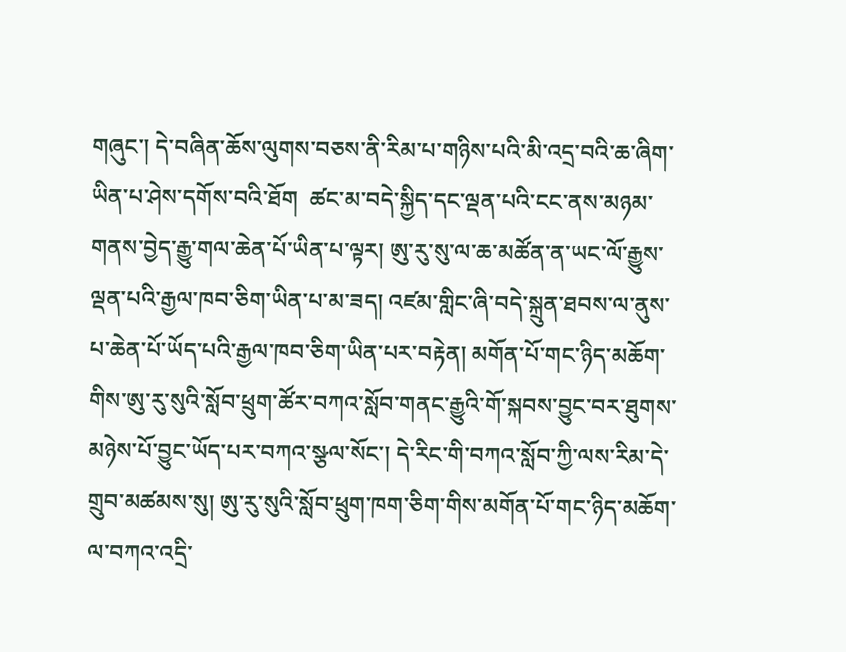གཞུང་། དེ་བཞིན་ཆོས་ལུགས་བཅས་ནི་རིམ་པ་གཉིས་པའི་མི་འདྲ་བའི་ཆ་ཞིག་ཡིན་པ་ཤེས་དགོས་བའི་ཐོག  ཚང་མ་བདེ་སྐྱིད་དང་ལྡན་པའི་ངང་ནས་མཉམ་གནས་བྱེད་རྒྱུ་གལ་ཆེན་པོ་ཡིན་པ་ལྟར། ཨུ་རུ་སུ་ལ་ཆ་མཚོན་ན་ཡང་ལོ་རྒྱུས་ལྡན་པའི་རྒྱལ་ཁབ་ཅིག་ཡིན་པ་མ་ཟད། འཛམ་གླིང་ཞི་བདེ་སྐྲུན་ཐབས་ལ་ནུས་པ་ཆེན་པོ་ཡོད་པའི་རྒྱལ་ཁབ་ཅིག་ཡིན་པར་བརྟེན། མགོན་པོ་གང་ཉིད་མཆོག་གིས་ཨུ་རུ་སུའི་སློབ་ཕྲུག་ཚོར་བཀའ་སློབ་གནང་རྒྱུའི་གོ་སྐབས་བྱུང་བར་ཐུགས་མཉེས་པོ་བྱུང་ཡོད་པར་བཀའ་སྩལ་སོང་། དེ་རིང་གི་བཀའ་སློབ་ཀྱི་ལས་རིམ་དེ་གྲུབ་མཚམས་སུ། ཨུ་རུ་སུའི་སློབ་ཕྲུག་ཁག་ཅིག་གིས་མགོན་པོ་གང་ཉིད་མཆོག་ལ་བཀའ་འདྲི་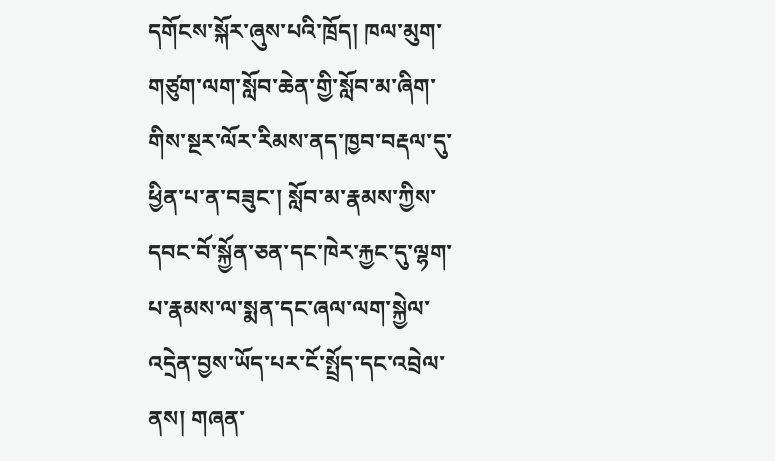དགོངས་སྐོར་ཞུས་པའི་ཁྲོད། ཁལ་མུག་གཙུག་ལག་སློབ་ཆེན་གྱི་སློབ་མ་ཞིག་གིས་སྔར་ལོར་རིམས་ནད་ཁྱབ་བརྡལ་དུ་ཕྱིན་པ་ན་བཟུང་། སློབ་མ་རྣམས་ཀྱིས་དབང་བོ་སྐྱོན་ཅན་དང་ཁེར་རྐྱང་དུ་ལྷག་པ་རྣམས་ལ་སྨན་དང་ཞལ་ལག་སྐྱེལ་འདྲེན་བྱས་ཡོད་པར་ངོ་སྤྲོད་དང་འབྲེལ་ནས། གཞན་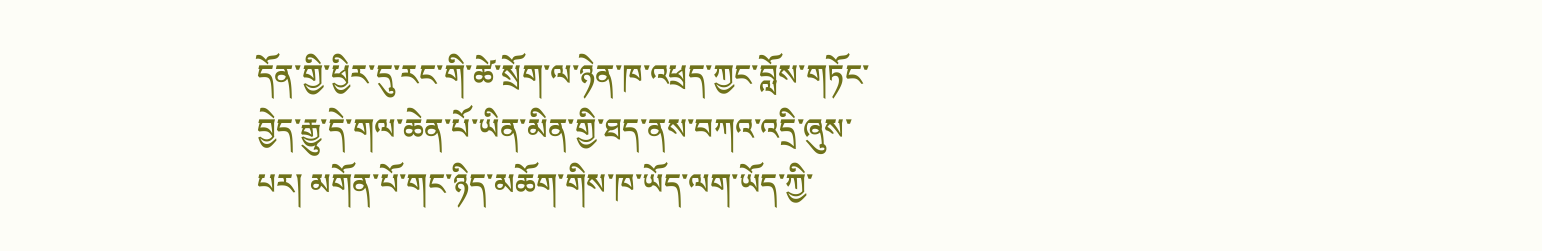དོན་གྱི་ཕྱིར་དུ་རང་གི་ཚེ་སྲོག་ལ་ཉེན་ཁ་འཕྲད་ཀྱང་བློས་གཏོང་བྱེད་རྒྱུ་དེ་གལ་ཆེན་པོ་ཡིན་མིན་གྱི་ཐད་ནས་བཀའ་འདྲི་ཞུས་པར། མགོན་པོ་གང་ཉིད་མཆོག་གིས་ཁ་ཡོད་ལག་ཡོད་ཀྱི་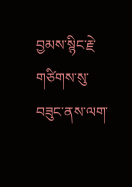བྱམས་སྙིང་རྗེ་གཙིགས་སུ་བཟུང་ནས་ལག་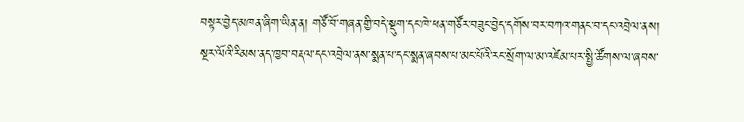བསྟར་བྱེད་མཁན་ཞིག་ཡིན་ན། གཙོ་བོ་གཞན་གྱི་བདེ་སྡུག་དང་ཁེ་ཕན་གཙོར་བཟུང་བྱེད་དགོས་བར་བཀའ་གནང་བ་དང་འབྲེལ་ནས། སྔར་ལོའི་རིམས་ནད་ཁྱབ་བརྡལ་དང་འབྲེལ་ནས་སྨན་པ་དང་སྨན་ཞབས་པ་མང་པོའི་རང་སྲོག་ལ་མ་འཛེམ་པར་སྤྱི་ཚོགས་ལ་ཞབས་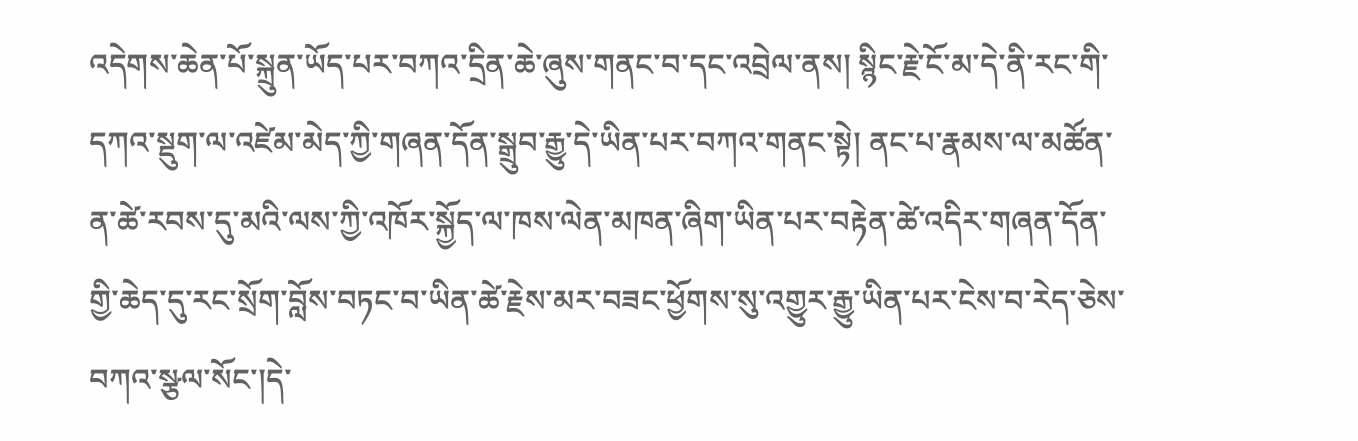འདེགས་ཆེན་པོ་སྐྲུན་ཡོད་པར་བཀའ་དྲིན་ཆེ་ཞུས་གནང་བ་དང་འབྲེལ་ནས། སྙིང་རྗེ་ངོ་མ་དེ་ནི་རང་གི་དཀའ་སྡུག་ལ་འཛེམ་མེད་ཀྱི་གཞན་དོན་སྒྲུབ་རྒྱུ་དེ་ཡིན་པར་བཀའ་གནང་སྟེ། ནང་པ་རྣམས་ལ་མཚོན་ན་ཚེ་རབས་དུ་མའི་ལས་ཀྱི་འཁོར་སྐྱོད་ལ་ཁས་ལེན་མཁན་ཞིག་ཡིན་པར་བརྟེན་ཚེ་འདིར་གཞན་དོན་གྱི་ཆེད་དུ་རང་སྲོག་བློས་བཏང་བ་ཡིན་ཚེ་རྗེས་མར་བཟང་ཕྱོགས་སུ་འགྱུར་རྒྱུ་ཡིན་པར་ངེས་བ་རེད་ཅེས་བཀའ་སྩལ་སོང་།དེ་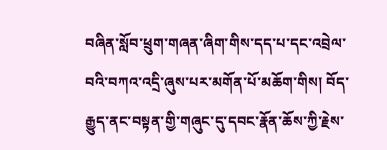བཞིན་སློབ་ཕྲུག་གཞན་ཞིག་གིས་དད་པ་དང་འབྲེལ་བའི་བཀའ་འདྲི་ཞུས་པར་མགོན་པོ་མཆོག་གིས། བོད་རྒྱུད་ནང་བསྟན་གྱི་གཞུང་དུ་དབང་རྣོན་ཆོས་ཀྱི་རྗེས་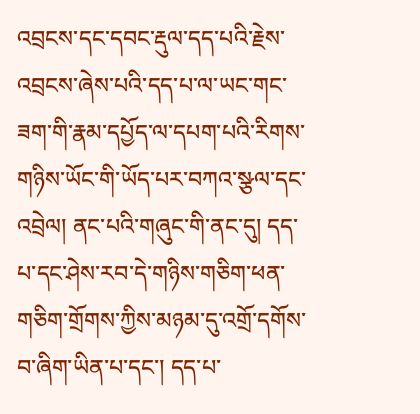འབྲངས་དང་དབང་རྡུལ་དད་པའི་རྗེས་འབྲངས་ཞེས་པའི་དད་པ་ལ་ཡང་གང་ཟག་གི་རྣམ་དཔྱོད་ལ་དཔག་པའི་རིགས་གཉིས་ཡོང་གི་ཡོད་པར་བཀའ་སྩལ་དང་འབྲེལ། ནང་པའི་གཞུང་གི་ནང་དུ། དད་པ་དང་ཤེས་རབ་དེ་གཉིས་གཅིག་ཕན་གཅིག་གྲོགས་ཀྱིས་མཉམ་དུ་འགྲོ་དགོས་བ་ཞིག་ཡིན་པ་དང་། དད་པ་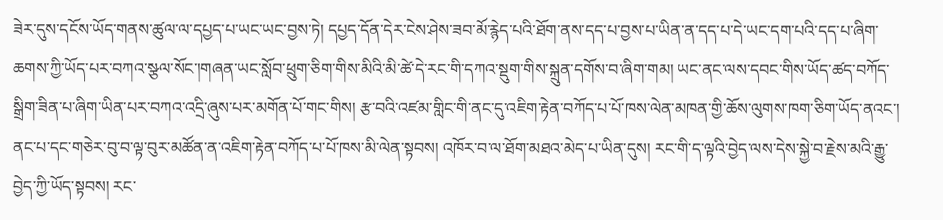ཟེར་དུས་དངོས་ཡོད་གནས་ཚུལ་ལ་དཔྱད་པ་ཡང་ཡང་བྱས་ཏེ། དཔྱད་དོན་དེར་ངེས་ཤེས་ཟབ་མོ་རྙེད་པའི་ཐོག་ནས་དད་པ་བྱས་པ་ཡིན་ན་དད་པ་དེ་ཡང་དག་པའི་དད་པ་ཞིག་ཆགས་ཀྱི་ཡོད་པར་བཀའ་སྩལ་སོང་།གཞན་ཡང་སློབ་ཕྲུག་ཅིག་གིས་མིའི་མི་ཚེ་དེ་རང་གི་དཀའ་སྡུག་གིས་སྐྲུན་དགོས་བ་ཞིག་གམ། ཡང་ནང་ལས་དབང་གིས་ཡོད་ཚད་བཀོད་སྒྲིག་ཟིན་པ་ཞིག་ཡིན་པར་བཀའ་འདྲི་ཞུས་པར་མགོན་པོ་གང་གིས། རྩ་བའི་འཛམ་གླིང་གི་ནང་དུ་འཇིག་རྟེན་བཀོད་པ་པོ་ཁས་ལེན་མཁན་གྱི་ཆོས་ལུགས་ཁག་ཅིག་ཡོད་ནའང་། ནང་པ་དང་གཅེར་བུ་བ་ལྟ་བུར་མཚོན་ན་འཇིག་རྟེན་བཀོད་པ་པོ་ཁས་མི་ལེན་སྟབས། འཁོར་བ་ལ་ཐོག་མཐའ་མེད་པ་ཡིན་དུས། རང་གི་ད་ལྟའི་བྱེད་ལས་དེས་སྐྱེ་བ་རྗེས་མའི་རྒྱུ་བྱེད་ཀྱི་ཡོད་སྟབས། རང་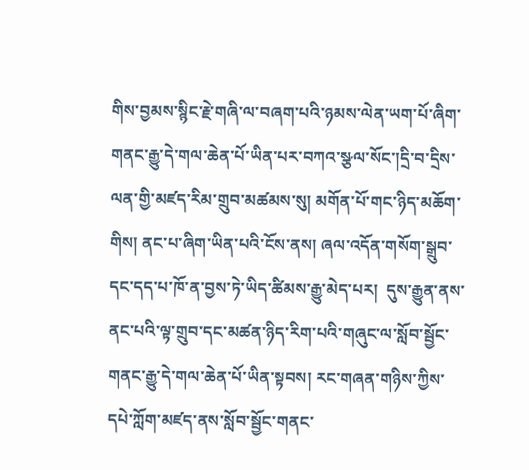གིས་བྱམས་སྙིང་རྗེ་གཞི་ལ་བཞག་པའི་ཉམས་ལེན་ཡག་པོ་ཞིག་གནང་རྒྱུ་དེ་གལ་ཆེན་པོ་ཡིན་པར་བཀའ་སྩལ་སོང་།དྲི་བ་དྲིས་ལན་གྱི་མཛད་རིམ་གྲུབ་མཚམས་སུ། མགོན་པོ་གང་ཉིད་མཆོག་གིས། ནང་པ་ཞིག་ཡིན་པའི་ངོས་ནས། ཞལ་འདོན་གསོག་སྒྲུབ་དང་དད་པ་ཁོ་ན་བྱས་ཏེ་ཡིད་ཚིམས་རྒྱུ་མེད་པར།  དུས་རྒྱུན་ནས་ནང་པའི་ལྟ་གྲུབ་དང་མཚན་ཉིད་རིག་པའི་གཞུང་ལ་སློབ་སྦྱོང་གནང་རྒྱུ་དེ་གལ་ཆེན་པོ་ཡིན་སྟབས། རང་གཞན་གཉིས་ཀྱིས་དཔེ་ཀློག་མཛད་ནས་སློབ་སྦྱོང་གནང་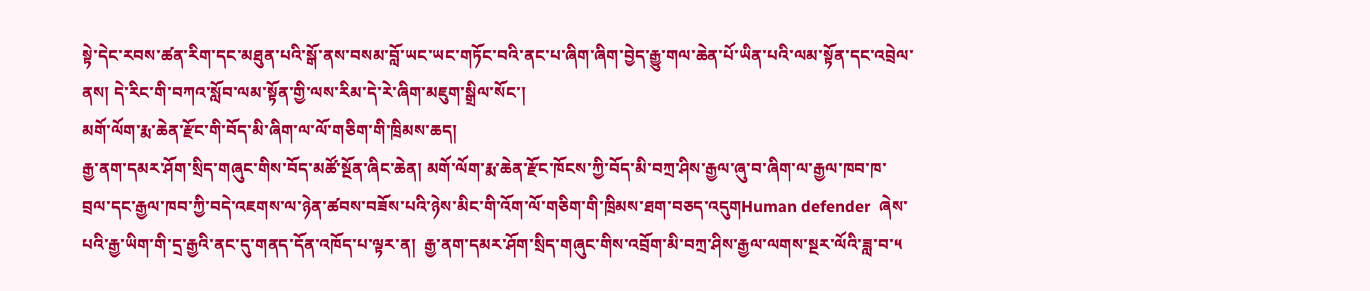སྟེ་དེང་རབས་ཚན་རིག་དང་མཐུན་པའི་སྒོ་ནས་བསམ་བློ་ཡང་ཡང་གཏོང་བའི་ནང་པ་ཞིག་ཞིག་བྱེད་རྒྱུ་གལ་ཆེན་པོ་ཡིན་པའི་ལམ་སྟོན་དང་འབྲེལ་ནས། དེ་རིང་གི་བཀའ་སློབ་ལམ་སྟོན་གྱི་ལས་རིམ་དེ་རེ་ཞིག་མཇུག་སྒྲིལ་སོང་།
མགོ་ལོག་རྨ་ཆེན་རྫོང་གི་བོད་མི་ཞིག་ལ་ལོ་གཅིག་གི་ཁྲིམས་ཆད།
རྒྱ་ནག་དམར་ཤོག་སྲིད་གཞུང་གིས་བོད་མཚོ་སྔོན་ཞིང་ཆེན། མགོ་ལོག་རྨ་ཆེན་རྫོང་ཁོངས་ཀྱི་བོད་མི་བཀྲ་ཤིས་རྒྱལ་ཞུ་བ་ཞིག་ལ་རྒྱལ་ཁབ་ཁ་བྲལ་དང་རྒྱལ་ཁབ་ཀྱི་བདེ་འཇགས་ལ་ཉེན་ཚབས་བཟོས་པའི་ཉེས་མིང་གི་འོག་ལོ་གཅིག་གི་ཁྲིམས་ཐག་བཅད་འདུགHuman defender  ཞེས་པའི་རྒྱ་ཡིག་གི་དྲ་རྒྱའི་ནང་དུ་གནད་དོན་འཁོད་པ་ལྟར་ན།  རྒྱ་ནག་དམར་ཤོག་སྲིད་གཞུང་གིས་འབྲོག་མི་བཀྲ་ཤིས་རྒྱལ་ལགས་སྔར་ལོའི་ཟླ་བ་༥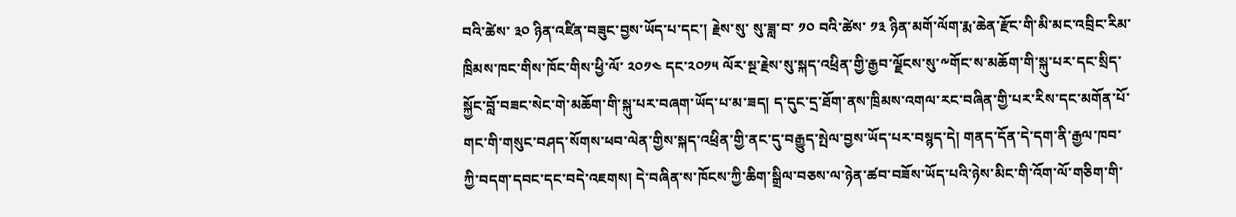བའི་ཚེས་ ༣༠ ཉིན་འཛིན་བཟུང་བྱས་ཡོད་པ་དང་། རྗེས་སུ་ སུ་ཟླ་བ་ ༡༠ བའི་ཚེས་ ༡༣ ཉིན་མགོ་ལོག་རྨ་ཆེན་རྫོང་གི་མི་མང་འབྲིང་རིམ་ཁྲིམས་ཁང་གིས་ཁོང་གིས་ཕྱི་ལོ་ ༢༠༡༤ དང་༢༠༡༥ ལོར་སྔ་རྗེས་སུ་སྐད་འཕྲིན་གྱི་རྒྱབ་ལྗོངས་སུ་༸གོང་ས་མཆོག་གི་སྐུ་པར་དང་སྲིད་སྐྱོང་བློ་བཟང་སེང་གེ་མཆོག་གི་སྐུ་པར་བཞག་ཡོད་པ་མ་ཟད། ད་དུང་དྲ་ཐོག་ནས་ཁྲིམས་འགལ་རང་བཞིན་གྱི་པར་རིས་དང་མགོན་པོ་གང་གི་གསུང་བཤད་སོགས་ཕབ་ལེན་གྱིས་སྐད་འཕྲིན་གྱི་ནང་དུ་བརྒྱུད་སྤེལ་བྱས་ཡོད་པར་བསྙད་དེ། གནད་དོན་དེ་དག་ནི་རྒྱལ་ཁབ་ཀྱི་བདག་དབང་དང་བདེ་འཇགས། དེ་བཞིན་ས་ཁོངས་ཀྱི་ཆིག་སྒྲིལ་བཅས་ལ་ཉེན་ཚབ་བཟོས་ཡོད་པའི་ཉེས་མིང་གི་འོག་ལོ་གཅིག་གི་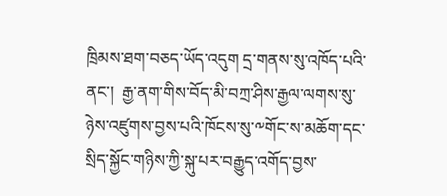ཁྲིམས་ཐག་བཅད་ཡོད་འདུག དྲ་གནས་སུ་འཁོད་པའི་ནང་།  རྒྱ་ནག་གིས་བོད་མི་བཀྲ་ཤིས་རྒྱལ་ལགས་སུ་ཉེས་འཛུགས་བྱས་པའི་ཁོངས་སུ་༸གོང་ས་མཆོག་དང་སྲིད་སྐྱོང་གཉིས་ཀྱི་སྐུ་པར་བརྒྱུད་འགོད་བྱས་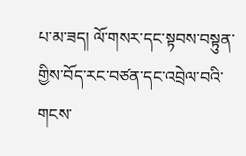པ་མ་ཟད། ལོ་གསར་དང་སྟབས་བསྟུན་གྱིས་བོད་རང་བཙན་དང་འབྲེལ་བའི་གངས་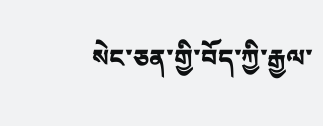སེང་ཅན་གྱི་བོད་ཀྱི་རྒྱལ་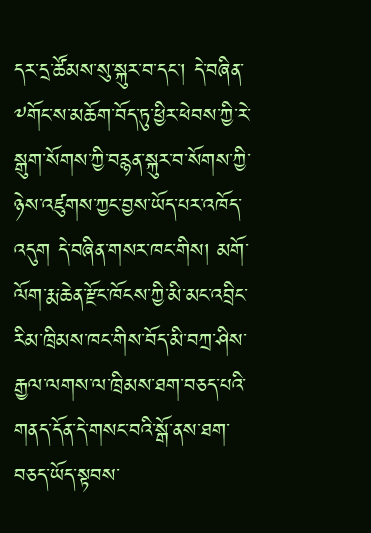དར་དྲ་ཚོམས་སུ་སྐུར་བ་དང་། དེ་བཞིན་༸གོང་ས་མཆོག་བོད་ཏུ་ཕྱིར་ཕེབས་ཀྱི་རེ་སྒུག་སོགས་ཀྱི་བརྙན་སྐུར་བ་སོགས་ཀྱི་ཉེས་འཛུགས་ཀྱང་བྱས་ཡོད་པར་འཁོད་འདུག དེ་བཞིན་གསར་ཁང་གིས། མགོ་ལོག་རྨ་ཆེན་རྫོང་ཁོངས་ཀྱི་མི་མང་འབྲིང་རིམ་ཁྲིམས་ཁང་གིས་བོད་མི་བཀྲ་ཤིས་རྒྱལ་ལགས་ལ་ཁྲིམས་ཐག་བཅད་པའི་གནད་དོན་དེ་གསང་བའི་སྒོ་ནས་ཐག་བཅད་ཡོད་སྟབས་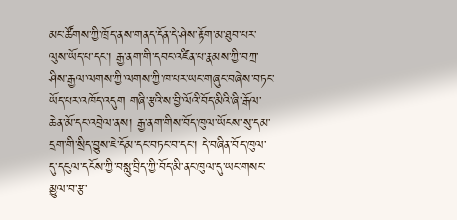མང་ཚོགས་ཀྱི་ཁྲོད་ནས་གནད་དོན་དེ་ཤེས་རྟོག་མ་ཐུབ་པར་ལུས་ཡོད་པ་དང་། རྒྱ་ནག་གི་དབང་འཛིན་པ་རྣམས་ཀྱི་བཀྲ་ཤིས་རྒྱལ་ལགས་ཀྱི་ལགས་ཀྱི་ཁ་པར་ཡང་གཞུང་བཞེས་བཏང་ཡོད་པར་འཁོད་འདུག གཞི་རྩའི་ས་བྱི་ལོའི་བོད་མིའི་ཞི་རྒོལ་ཆེན་མོ་དང་འབྲེལ་ནས། རྒྱ་ནག་གིས་བོད་ཁུལ་ཡོངས་སུ་དམ་དྲག་གི་སྲིད་བྱུས་ཇེ་དོམ་དང་བཏང་བ་དང་། དེ་བཞིན་བོད་ཁུལ་དུ་དངུལ་དངོས་ཀྱི་བསླུ་བྲིད་ཀྱི་བོད་མི་ནང་ཁུལ་དུ་ཡང་གསང་མྱུལ་བ་རྩ་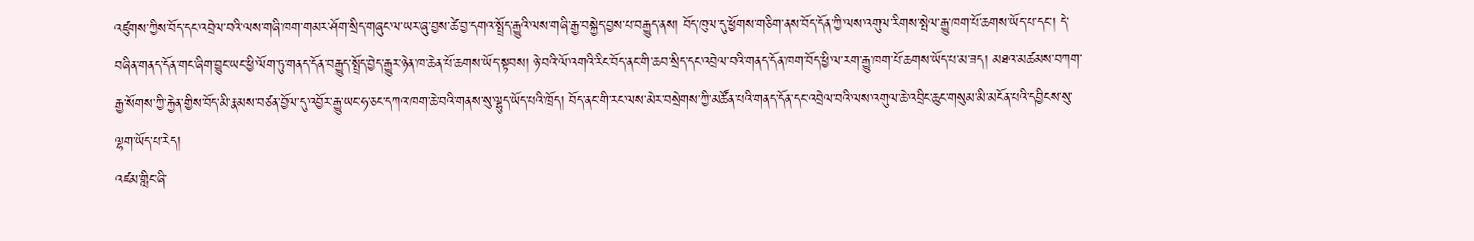འཛུགས་ཀྱིས་བོད་དང་འབྲེལ་བའི་ལས་གཞི་ཁག་གམར་ཤོག་སྲིད་གཞུང་ལ་ཡར་ཞུ་བྱས་ཚེ་བྱ་དགའ་སྤྲོད་རྒྱུའི་ལས་གཞི་རྒྱ་བསྐྱེད་བྱས་པ་བརྒྱུད་ནས། བོད་ཁུལ་དུ་ཕྱོགས་གཅིག་ནས་བོད་དོན་ཀྱི་ལས་འགུལ་རིགས་སྤེལ་རྒྱུ་ཁག་པོ་ཆགས་ཡོད་པ་དང་། དེ་བཞིན་གནད་དོན་གང་ཞིག་བྱུང་ཡང་ཕྱི་ལོག་ཏུ་གནད་དོན་བརྒྱུད་སྤྲོད་བྱེད་རྒྱུར་ཉེན་ཁ་ཆེན་པོ་ཆགས་ཡོད་སྟབས། ཉེ་བའི་ལོ་འགའི་རིང་བོད་ནང་གི་ཆབ་སྲིད་དང་འབྲེལ་བའི་གནད་དོན་ཁག་བོད་ཕྱི་ལ་རག་རྒྱུ་ཁག་པོ་ཆགས་ཡོད་པ་མ་ཟད། མཐའ་མཚམས་བཀག་རྒྱ་སོགས་ཀྱི་རྐྱེན་གྱིས་བོད་མི་རྣམས་བཙན་བྱོལ་དུ་འབྱོར་རྒྱུ་ཡང་ཧ་ཅང་དཀའ་ཁག་ཆེ་བའི་གནས་སུ་ལྷུད་ཡོད་པའི་ཁྲོད། བོད་ནང་གི་རང་ལས་མེར་བསྲེགས་ཀྱི་མཚོན་པའི་གནད་དོན་དང་འབྲེལ་བའི་ལས་འགུལ་ཆེ་འབྲིང་ཆུང་གསུམ་མི་མངོན་པའི་དབྱིངས་སུ་ལྷག་ཡོད་པ་རེད།
འཛམ་གླིང་ཞི་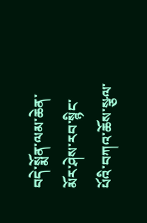བདེ་སྨོན་ལམ་ཆེན་མོར་ཤེས་རབ་སྙིང་པོའི་བཀའ་ཆོས་སྩལ་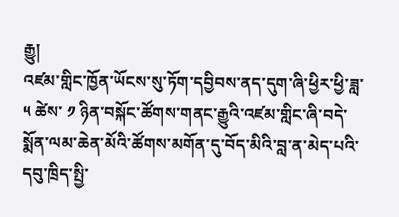རྒྱུ།
འཛམ་གླིང་ཁྱོན་ཡོངས་སུ་ཏོག་དབྱིབས་ནད་དུག་ཞི་ཕྱིར་ཕྱི་ཟླ་ ༥ ཚེས་ ༡ ཉིན་བསྐོང་ཚོགས་གནང་རྒྱུའི་འཛམ་གླིང་ཞི་བདེ་སྨོན་ལམ་ཆེན་མོའི་ཚོགས་མགོན་དུ་བོད་མིའི་བླ་ན་མེད་པའི་དབུ་ཁྲིད་སྤྱི་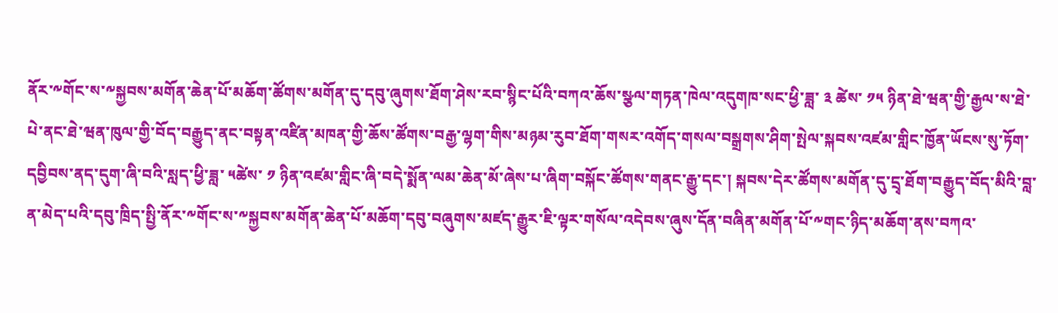ནོར་༸གོང་ས་༸སྐྱབས་མགོན་ཆེན་པོ་མཆོག་ཚོགས་མགོན་དུ་དབུ་ཞུགས་ཐོག་ཤེས་རབ་སྙིང་པོའི་བཀའ་ཆོས་སྩལ་གཏན་ཁེལ་འདུགཁ་སང་ཕྱི་ཟླ་ ༣ ཚེས་ ༡༥ ཉིན་ཐེ་ཝན་གྱི་རྒྱལ་ས་ཐེ་པེ་ནང་ཐེ་ཝན་ཁུལ་གྱི་བོད་བརྒྱུད་ནང་བསྟན་འཛིན་མཁན་གྱི་ཆོས་ཚོགས་བརྒྱ་ལྷག་གིས་མཉམ་རུབ་ཐོག་གསར་འགོད་གསལ་བསྒྲགས་ཤིག་སྤེལ་སྐབས་འཛམ་གླིང་ཁྱོན་ཡོངས་སུ་ཏོག་དབྱིབས་ནད་དུག་ཞི་བའི་སླད་ཕྱི་ཟླ་ ༥ཚེས་ ༡ ཉིན་འཛམ་གླིང་ཞི་བདེ་སྨོན་ལམ་ཆེན་མོ་ཞེས་པ་ཞིག་བསྐོང་ཚོགས་གནང་རྒྱུ་དང་། སྐབས་དེར་ཚོགས་མགོན་དུ་དྲྭ་ཐོག་བརྒྱུད་བོད་མིའི་བླ་ན་མེད་པའི་དབུ་ཁྲིད་སྤྱི་ནོར་༸གོང་ས་༸སྐྱབས་མགོན་ཆེན་པོ་མཆོག་དབུ་བཞུགས་མཛད་རྒྱུར་ཇི་ལྟར་གསོལ་འདེབས་ཞུས་དོན་བཞིན་མགོན་པོ་༸གང་ཉིད་མཆོག་ནས་བཀའ་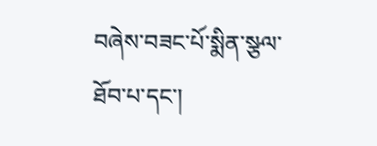བཞེས་བཟང་པོ་སྨིན་སྩལ་ཐོབ་པ་དང་།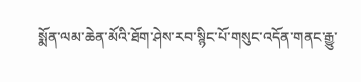སྨོན་ལམ་ཆེན་མོའི་ཐོག་ཤེས་རབ་སྙིང་པོ་གསུང་འདོན་གནང་རྒྱུ་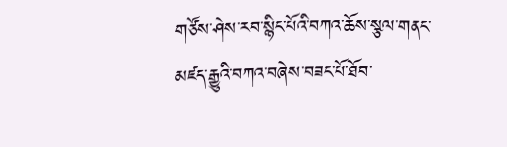གཙོས་ཤེས་རབ་སྙིང་པོའི་བཀའ་ཆོས་སྩལ་གནང་མཛད་རྒྱུའི་བཀའ་བཞེས་བཟང་པོ་ཐོབ་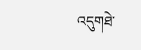འདུགཐེ་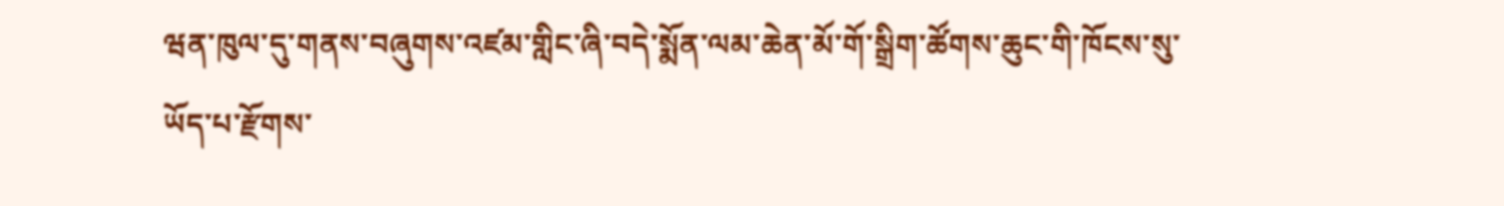ཝན་ཁུལ་དུ་གནས་བཞུགས་འཛམ་གླིང་ཞི་བདེ་སྨོན་ལམ་ཆེན་མོ་གོ་སྒྲིག་ཚོགས་ཆུང་གི་ཁོངས་སུ་ཡོད་པ་རྫོགས་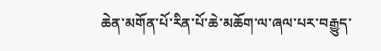ཆེན་མགོན་པོ་རིན་པོ་ཆེ་མཆོག་ལ་ཞལ་པར་བརྒྱུད་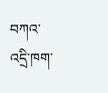བཀའ་འདྲི་ཁག་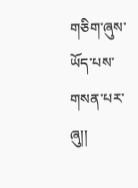གཅིག་ཞུས་ཡོད་པས་གསན་པར་ཞུ།།